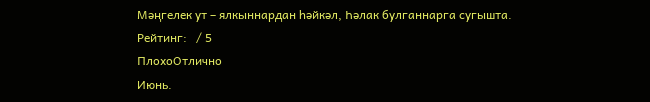Мәңгелек ут – ялкыннардан һәйкәл, Һәлак булганнарга сугышта.
Рейтинг:   / 5
ПлохоОтлично
Июнь.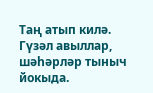Таң атып килә. Гүзәл авыллар, шәһәрләр тыныч йокыда.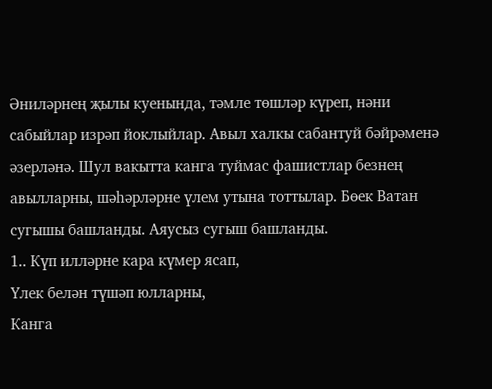Әниләрнең җылы куенында, тәмле төшләр күреп, нәни сабыйлар изрәп йоклыйлар. Авыл халкы сабантуй бәйрәменә әзерләнә. Шул вакытта канга туймас фашистлар безнең авылларны, шәһәрләрне үлем утына тоттылар. Бөек Ватан сугышы башланды. Аяусыз сугыш башланды.
1.. Күп илләрне кара күмер ясап,
Үлек белән түшәп юлларны,
Канга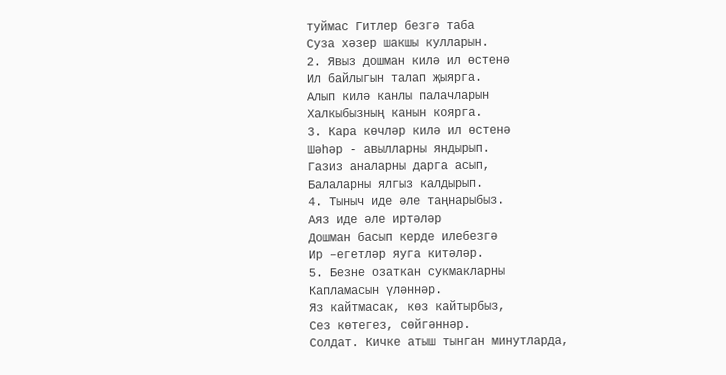туймас Гитлер безгә таба
Суза хәзер шакшы кулларын.
2. Явыз дошман килә ил өстенә
Ил байлыгын талап җыярга.
Алып килә канлы палачларын
Халкыбызның канын коярга.
3. Кара көчләр килә ил өстенә
Шәһәр - авылларны яндырып.
Газиз аналарны дарга асып,
Балаларны ялгыз калдырып.
4. Тыныч иде әле таңнарыбыз.
Аяз иде әле иртәләр
Дошман басып керде илебезгә
Ир –егетләр яуга китәләр.
5. Безне озаткан сукмакларны
Капламасын үләннәр.
Яз кайтмасак, көз кайтырбыз,
Сез көтегез, сөйгәннәр.
Солдат. Кичке атыш тынган минутларда,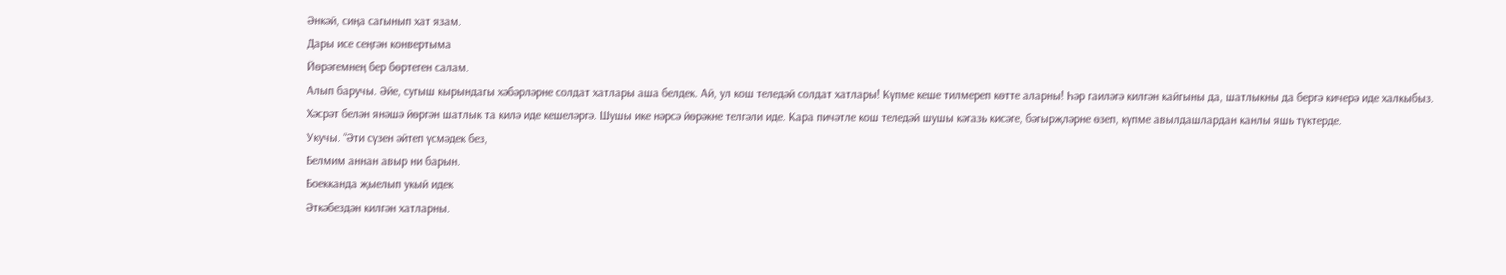Әнкәй, сиңа сагынып хат язам.
Дары исе сеңгән конвертыма
Йөрәгемнең бер бөртеген салам.
Алып баручы. Әйе, сугыш кырындагы хәбәрләрне солдат хатлары аша белдек. Ай, ул кош теледәй солдат хатлары! Күпме кеше тилмереп көтте аларны! Һәр гаиләгә килгән кайгыны да, шатлыкны да бергә кичерә иде халкыбыз. Хәсрәт белән янәшә йөргән шатлык та килә иде кешеләргә. Шушы ике нәрсә йөрәкне телгәли иде. Кара пичәтле кош теледәй шушы кәгазь кисәге, бәгырҗләрне өзеп, күпме авылдашлардан канлы яшь түктерде.
Укучы. “Әти сүзен әйтеп үсмәдек без,
Белмим аннан авыр ни барын.
Боекканда җыелып укый идек
Әткәбездән килгән хатларны.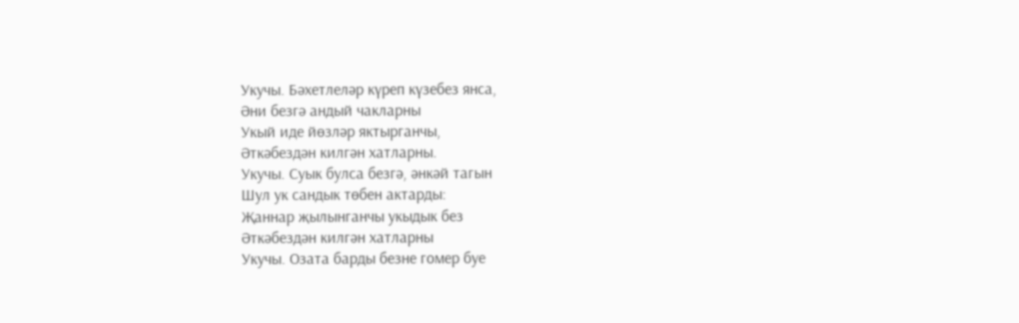Укучы. Бәхетлеләр күреп күзебез янса,
Әни безгә андый чакларны
Укый иде йөзләр яктырганчы,
Әткәбездән килгән хатларны.
Укучы. Суык булса безгә, әнкәй тагын
Шул ук сандык төбен актарды:
Җаннар җылынганчы укыдык без
Әткәбездән килгән хатларны
Укучы. Озата барды безне гомер буе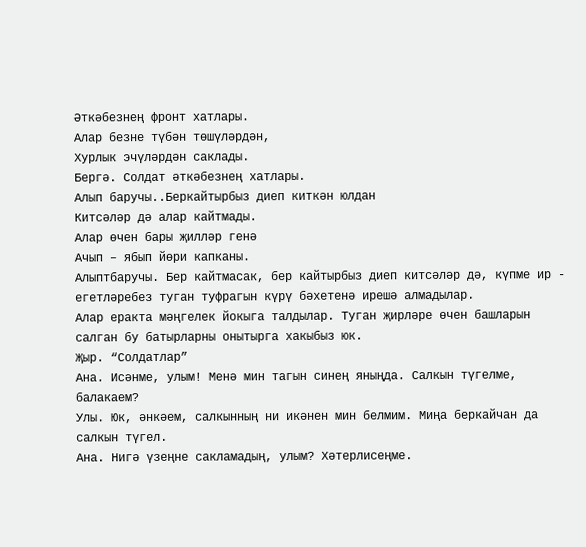Әткәбезнең фронт хатлары.
Алар безне түбән төшүләрдән,
Хурлык эчүләрдән саклады.
Бергә. Солдат әткәбезнең хатлары.
Алып баручы..Беркайтырбыз диеп киткән юлдан
Китсәләр дә алар кайтмады.
Алар өчен бары җилләр генә
Ачып – ябып йөри капканы.
Алыптбаручы. Бер кайтмасак, бер кайтырбыз диеп китсәләр дә, күпме ир - егетләребез туган туфрагын күрү бәхетенә ирешә алмадылар.
Алар еракта мәңгелек йокыга талдылар. Туган җирләре өчен башларын салган бу батырларны онытырга хакыбыз юк.
Җыр. “Солдатлар”
Ана. Исәнме, улым! Менә мин тагын синең яныңда. Салкын түгелме, балакаем?
Улы. Юк, әнкәем, салкынның ни икәнен мин белмим. Миңа беркайчан да салкын түгел.
Ана. Нигә үзеңне сакламадың, улым? Хәтерлисеңме.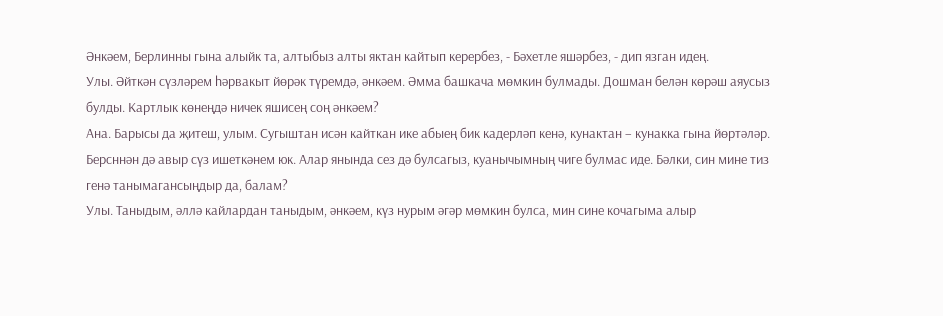Әнкәем, Берлинны гына алыйк та, алтыбыз алты яктан кайтып керербез, - Бәхетле яшәрбез, - дип язган идең.
Улы. Әйткән сүзләрем һәрвакыт йөрәк түремдә, әнкәем. Әмма башкача мөмкин булмады. Дошман белән көрәш аяусыз булды. Картлык көнеңдә ничек яшисең соң әнкәем?
Ана. Барысы да җитеш, улым. Сугыштан исән кайткан ике абыең бик кадерләп кенә, кунактан – кунакка гына йөртәләр. Берсннән дә авыр сүз ишеткәнем юк. Алар янында сез дә булсагыз, куанычымның чиге булмас иде. Бәлки, син мине тиз генә танымагансыңдыр да, балам?
Улы. Таныдым, әллә кайлардан таныдым, әнкәем, күз нурым әгәр мөмкин булса, мин сине кочагыма алыр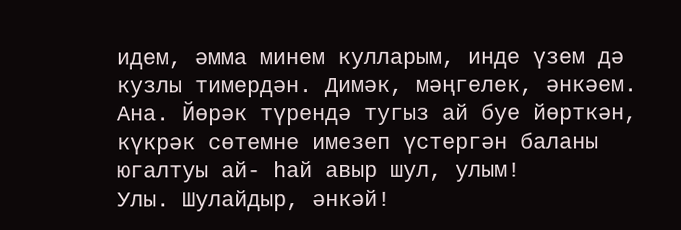идем, әмма минем кулларым, инде үзем дә кузлы тимердән. Димәк, мәңгелек, әнкәем.
Ана. Йөрәк түрендә тугыз ай буе йөрткән, күкрәк сөтемне имезеп үстергән баланы югалтуы ай- һай авыр шул, улым!
Улы. Шулайдыр, әнкәй!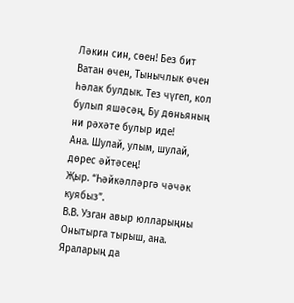Ләкин син, сөен! Без бит Ватан өчен, Тынычлык өчен һәлак булдык. Тез чүгеп, кол булып яшәсәң, Бу дөньяның ни рәхәте булыр иде!
Ана. Шулай, улым, шулай, дөрес әйтәсең!
Җыр. “Һәйкәлләргә чәчәк куябыз”.
В.В. Узган авыр юлларыңны
Онытырга тырыш, ана.
Яраларың да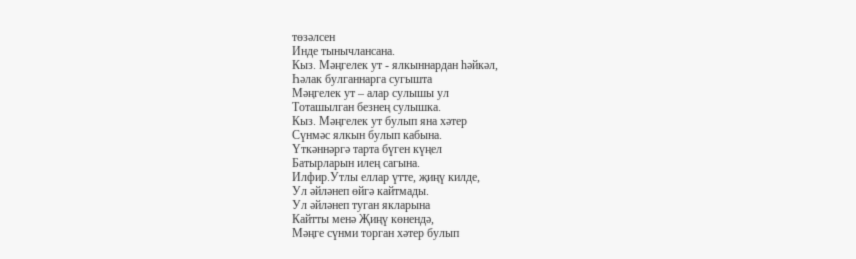төзәлсен
Инде тынычлансана.
Кыз. Мәңгелек ут - ялкыннардан һәйкәл,
Һәлак булганнарга сугышта
Мәңгелек ут – алар сулышы ул
Тоташылган безнең сулышка.
Кыз. Мәңгелек ут булып яна хәтер
Сүнмәс ялкын булып кабына.
Үткәннәргә тарта бүген күңел
Батырларын илең сагына.
Илфир.Утлы еллар үтте, җиңү килде,
Ул әйләнеп өйгә кайтмады.
Ул әйләнеп туган якларына
Кайтты менә Җиңү көнендә,
Мәңге сүнми торган хәтер булып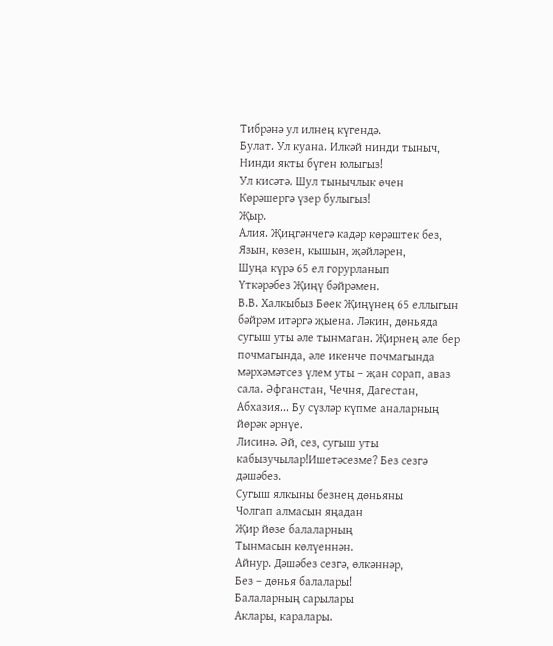Тибрәнә ул илнең күгендә.
Булат. Ул куана. Илкәй нинди тыныч,
Нинди якты бүген юлыгыз!
Ул кисәтә. Шул тынычлык өчен
Көрәшергә үзер булыгыз!
Җыр.
Алия. Җиңгәнчегә кадәр көрәштек без,
Язын, көзен, кышын, җәйләрен,
Шуңа күрә 65 ел горурланып
Үткәрәбез Җиңү бәйрәмен.
В.В. Халкыбыз Бөек Җиңүнең 65 еллыгын бәйрәм итәргә җыена. Ләкин, дөньяда сугыш уты әле тынмаган. Җирнең әле бер почмагында, әле икенче почмагында мәрхәмәтсез үлем уты – җан сорап, аваз сала. Әфганстан, Чечня, Дагестан, Абхазия... Бу сүзләр күпме аналарның йөрәк әрнүе.
Лисинә. Әй, сез, сугыш уты кабызучылар!Ишетәсезме? Без сезгә дәшәбез.
Сугыш ялкыны безнең дөньяны
Чолгап алмасын яңадан
Җир йөзе балаларның
Тынмасын көлүеннән.
Айнур. Дәшәбез сезгә, өлкәннәр,
Без – дөнья балалары!
Балаларның сарылары
Аклары, каралары.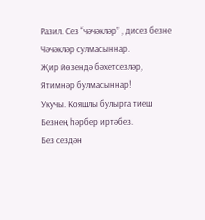Разил. Сез “чәчәкләр” , дисез безне
Чәчәкләр сулмасыннар.
Җир йөзендә бәхетсезләр,
Ятимнәр булмасыннар!
Укучы. Кояшлы булырга тиеш
Безнең һәрбер иртәбез.
Без сездән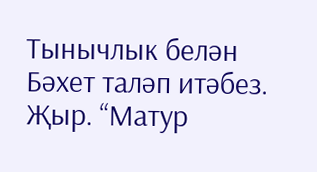Тынычлык белән
Бәхет таләп итәбез.
Җыр. “Матур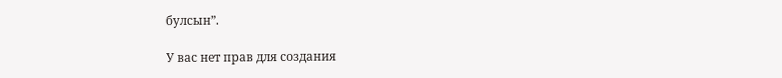булсын”.

У вас нет прав для создания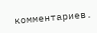комментариев.